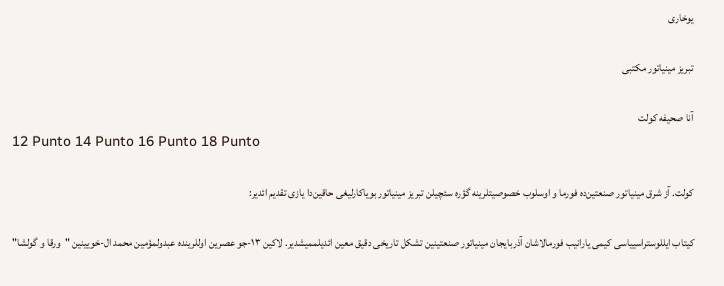یوخاری

تبریز مینیاتور مکتبی

آنا صحیفه کولت
12 Punto 14 Punto 16 Punto 18 Punto

کولت. آز شرق مینیاتور صنعتین‌ده فورما و اوسلوب خصوصیتلرینه گؤره سئچیلن تبریز مینیاتور بویاکارلیغی حاقین‌دا یازی تقدیم ائدیر:

کیتاب ایللوستراسییاسی کیمی یارانیب فورمالاشان آذربایجان مینیاتور صنعتینین تشکل تاریخی دقیق معین ائدیلممیشدیر. لاکین ۱۳-جو عصرین اوللرینده عبدولمؤمین محمد ال-خویینین "ورقا و گولشا"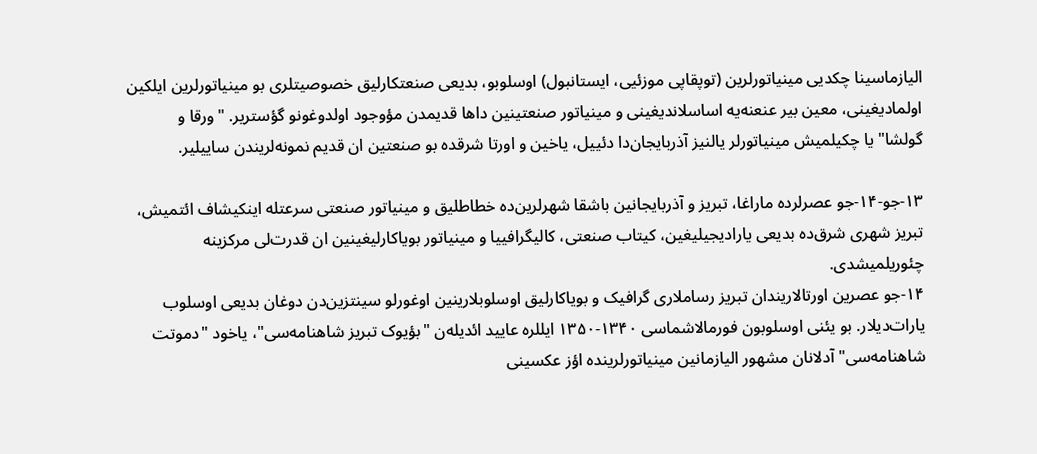الیازماسینا چکدیی مینیاتورلرین (توپقاپی موزئیی، ایستانبول) اوسلوبو، بدیعی صنعتکارلیق خصوصیتلری بو مینیاتورلرین ایلکین اولمادیغینی، معین بیر عنعنه‌یه اساسلاندیغینی و مینیاتور صنعتینین داها قدیمدن مؤوجود اولدوغونو گؤستریر. "ورقا و گولشا"یا چکیلمیش مینیاتورلر یالنیز آذربایجان‌دا دئییل، یاخین و اورتا شرقده بو صنعتین ان قدیم نمونه‌لریندن ساییلیر.

۱۳-جو-۱۴-جو عصرلرده ماراغا، تبریز و آذربایجانین باشقا شهرلرین‌ده خطاطلیق و مینیاتور صنعتی سرعتله اینکیشاف ائتمیش، تبریز شهری شرق‌ده بدیعی یارادیجیلیغین، کیتاب صنعتی، کالیگرافییا و مینیاتور بویاکارلیغینین ان قدرت‌لی مرکزینه چئوریلمیشدی.
۱۴-جو عصرین اورتالاریندان تبریز رساملاری گرافیک و بویاکارلیق اوسلوبلارینین اوغورلو سینتزین‌دن دوغان بدیعی اوسلوب یارات‌دیلار. بو یئنی اوسلوبون فورمالاشماسی ۱۳۴۰-۱۳۵۰ ایللره عایید ائدیله‌ن "بؤیوک تبریز شاهنامه‌سی"، یاخود "دموتت شاهنامه‌سی" آدلانان مشهور الیازمانین مینیاتورلرینده اؤز عکسینی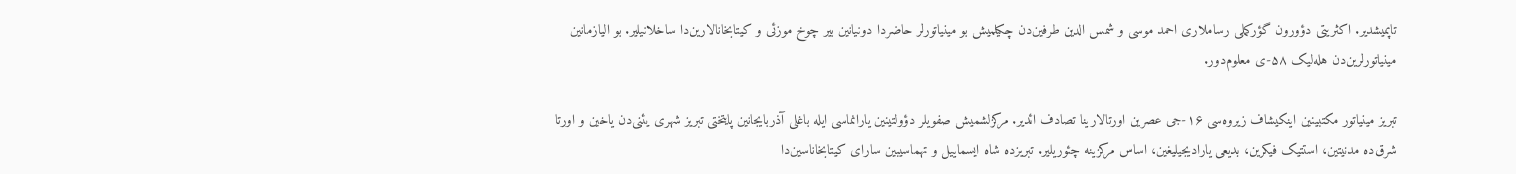تاپمیشدیر. اکثریتی دؤورون گؤرکملی رساملاری احمد موسی و شمس الدین طرفین‌دن چکیلمیش بو مینیاتورلر حاضردا دونیانین بیر چوخ موزئی و کیتابخانالارین‌دا ساخلانیلیر. بو الیازمانین مینیاتورلرین‌دن هله‌لیک ۵۸-ی معلوم‌دور.

تبریز مینیاتور مکتبینین اینکیشاف زیروه‌سی ۱۶-جی عصرین اورتالارینا تصادف ائدیر. مرکزلشمیش صفویلر دؤولتینین یارانماسی ایله باغلی آذربایجانین پایتختی تبریز شهری یئنی‌دن یاخین و اورتا شرق‌ده مدنیتین، استتیک فیکرین، بدیعی یارادیجیلیغین، اساس مرکزینه چئوریلیر. تبریزده شاه ایسماییل و تهماسیبین سارای کیتابخاناسین‌دا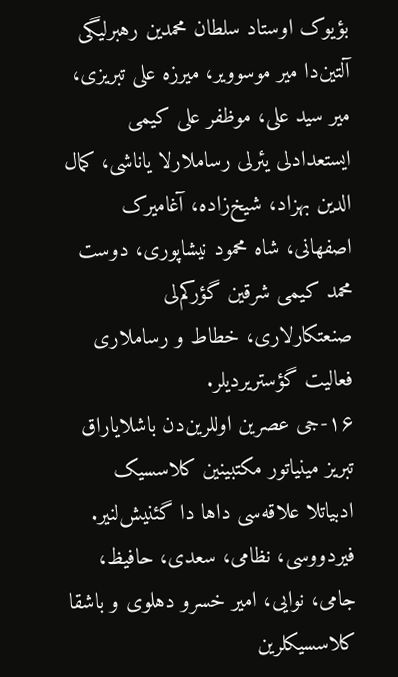بؤیوک اوستاد سلطان محمدین رهبرلیگی آلتین‌دا میر موسوویر، میرزه علی تبریزی، میر سید علی، موظفر علی کیمی ایستعدادلی یئرلی رساملارلا یاناشی، کمال الدین بهزاد، شیخ‌زاده، آغامیرک اصفهانی، شاه محمود نیشاپوری، دوست محمد کیمی شرقین گؤرکم‌لی صنعتکارلاری، خطاط و رساملاری فعالیت گؤستریردیلر.
۱۶-جی عصرین اوللرین‌دن باشلایاراق تبریز مینیاتور مکتبینین کلاسسیک ادبیاتلا علاقه‌سی داها دا گئنیش‌لنیر. فیردووسی، نظامی، سعدی، حافیظ، جامی، نوایی، امیر خسرو دهلوی و باشقا کلاسسیکلرین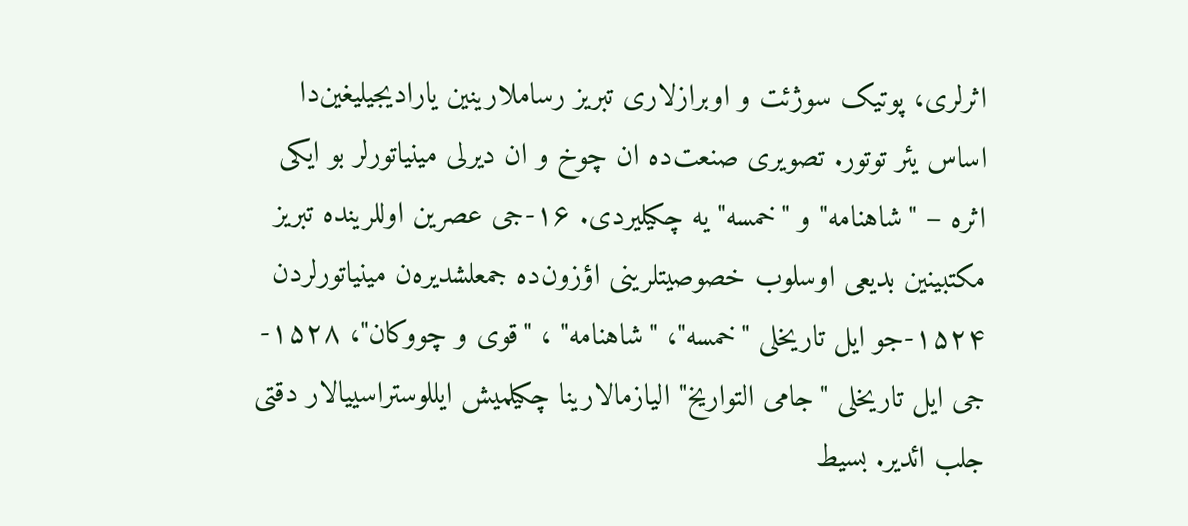اثرلری، پوتیک سوژئت و اوبرازلاری تبریز رساملارینین یارادیجیلیغین‌دا اساس یئر توتور. تصویری صنعت‌ده ان چوخ و ان دیرلی مینیاتورلر بو ایکی اثره – "شاهنامه" و "خمسه"یه چکیلیردی. ۱۶-جی عصرین اوللرینده تبریز مکتبینین بدیعی اوسلوب خصوصیتلرینی اؤزون‌ده جمعلشدیره‌ن مینیاتورلردن ۱۵۲۴-جو ایل تاریخلی "خمسه"، "شاهنامه" ، "قوی و چووکان"، ۱۵۲۸-جی ایل تاریخلی "جامی التواریخ" الیازمالارینا چکیلمیش ایللوستراسییالار دقتی جلب ائدیر. بسیط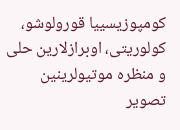کومپوزیسییا قورولوشو، کولوریتی، اوبرازلارین حلی و منظره موتیولرینین تصویر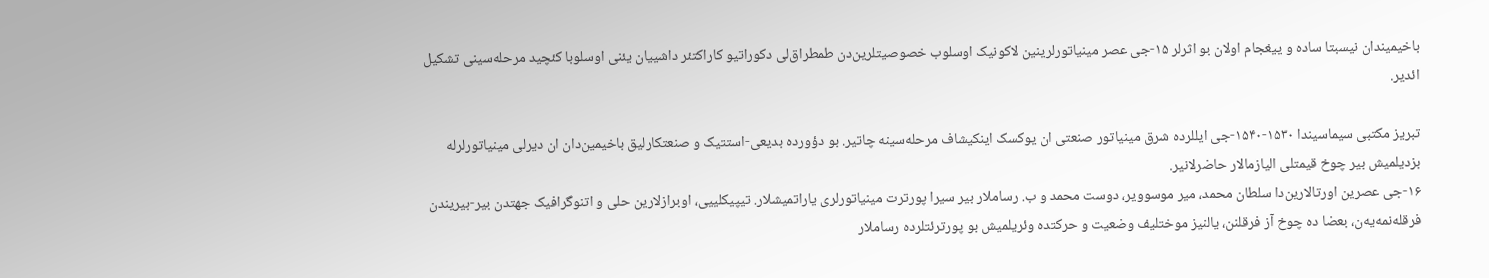باخیمیندان نیسبتا ساده و ییغجام اولان بو اثرلر ۱۵-جی عصر مینیاتورلرینین لاکونیک اوسلوب خصوصیتلرین‌دن طمطراق‌لی دکوراتیو کاراکتئر داشییان یئنی اوسلوبا کئچید مرحله‌سینی تشکیل ائدیر.

تبریز مکتبی سیماسیندا ۱۵۳۰-۱۵۴۰-جی ایللرده شرق مینیاتور صنعتی ان یوکسک اینکیشاف مرحله‌سینه چاتیر. بو دؤورده بدیعی-استتیک و صنعتکارلیق باخیمین‌دان ان دیرلی مینیاتورلرله بزدیلمیش بیر چوخ قیمتلی الیازمالار حاضرلانیر.
۱۶-جی عصرین اورتالارین‌دا سلطان محمد، میر موسوویر، دوست محمد و ب. رساملار بیر سیرا پورترت مینیاتورلری یاراتمیشلار. تیپیکلییی، اوبرازلارین حلی و اتنوگرافیک جهتدن بیر-بیریندن فرقله‌نمه‌یه‌ن، بعضا ده چوخ آز فرقلنن، یالنیز موختلیف وضعیت و حرکتده وئریلمیش بو پورترئتلرده رساملار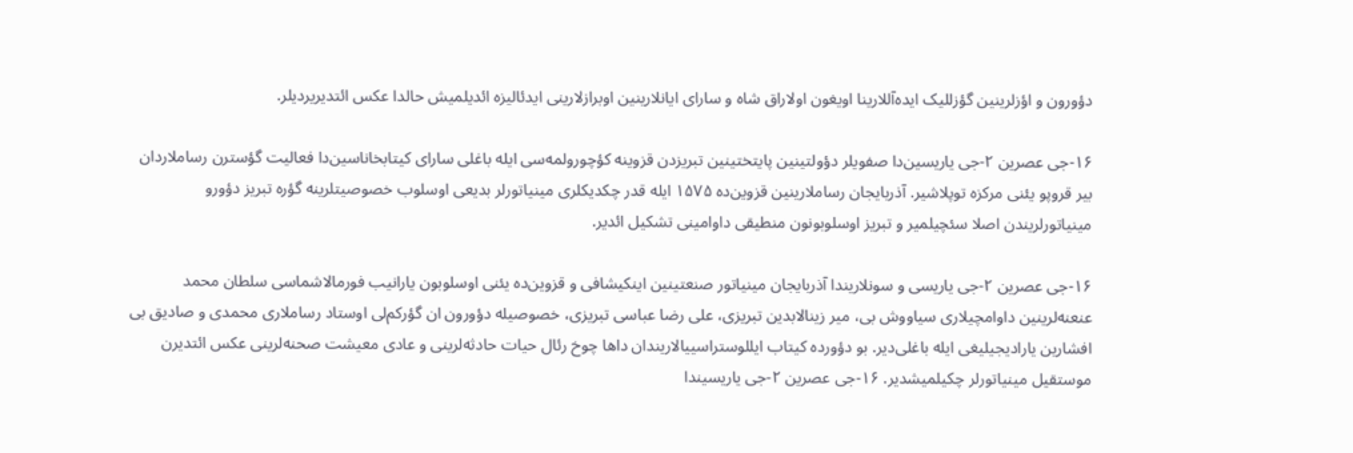دؤورون و اؤزلرینین گؤزللیک ایده‌آللارینا اویغون اولاراق شاه و سارای ایانلارینین اوبرازلارینی ایدئالیزه ائدیلمیش حالدا عکس ائتدیریردیلر.

۱۶-جی عصرین ۲-جی یاریسین‌دا صفویلر دؤولتینین پایتختینین تبریزدن قزوینه کؤچورولمه‌سی ایله باغلی سارای کیتابخاناسین‌دا فعالیت گؤسترن رساملاردان بیر قروپو یئنی مرکزه توپلاشیر. آذربایجان رساملارینین قزوین‌ده ۱۵۷۵ ایله قدر چکدیکلری مینیاتورلر بدیعی اوسلوب خصوصیتلرینه گؤره تبریز دؤورو مینیاتورلریندن اصلا سئچیلمیر و تبریز اوسلوبونون منطیقی داوامینی تشکیل ائدیر.

۱۶-جی عصرین ۲-جی یاریسی و سونلاریندا آذربایجان مینیاتور صنعتینین اینکیشافی و قزوین‌ده یئنی اوسلوبون یارانیب فورمالاشماسی سلطان محمد عنعنه‌لرینین داوامچیلاری سیاووش بی، میر زینالابدین تبریزی، علی رضا عباسی تبریزی، خصوصیله دؤورون ان گؤرکم‌لی اوستاد رساملاری محمدی و صادیق بی افشارین یارادیجیلیغی ایله باغلی‌دیر. بو دؤورده کیتاب ایللوستراسییالاریندان داها چوخ رئال حیات حادثه‌لرینی و عادی معیشت صحنه‌لرینی عکس ائتدیرن موستقیل مینیاتورلر چکیلمیشدیر. ۱۶-جی عصرین ۲-جی یاریسیندا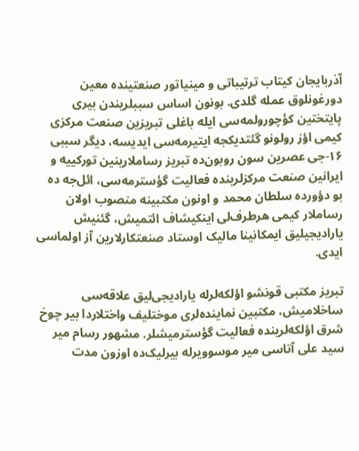آذربایجان کیتاب ترتیباتی و مینیاتور صنعتینده معین دورغونلوق عمله گلدی. بونون اساس سببلریندن بیری پایتختین کؤچورولمه‌سی ایله باغلی تبریزین صنعت مرکزی کیمی اؤز رولونو گئتدیکجه ایتیرمه‌سی ایدیسه، دیگر سببی ۱۶-جی عصرین سون روبون‌ده تبریز رساملارینین تورکییه و ایرانین صنعت مرکزلرینده فعالیت گؤسترمه‌سی، ائل‌جه ده بو دؤورده سلطان محمد و اونون مکتبینه منصوب اولان رساملار کیمی هرطرف‌لی اینکیشاف ائتمیش، گئنیش یارادیجیلیق ایمکانینا مالیک اوستاد صنعتکارلارین آز اولماسی ایدی.

تبریز مکتبی قونشو اؤلکه‌لرله یارادیجی‌لیق علاقه‌سی ساخلامیش، مکتبین نماینده‌لری موختلیف واختلاردا بیر چوخ شرق اؤلکه‌لرینده فعالیت گؤسترمیشلر. مشهور رسام میر سید علی آتاسی میر موسوویرله بیرلیک‌ده اوزون مدت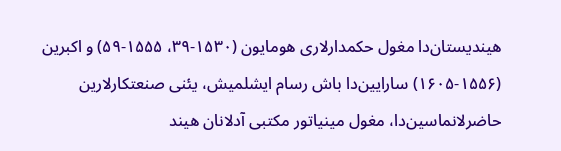هیندیستان‌دا مغول حکمدارلاری هومایون (۱۵۳۰-۳۹، ۱۵۵۵-۵۹) و اکبرین (۱۵۵۶-۱۶۰۵) سارایین‌دا باش رسام ایشلمیش، یئنی صنعتکارلارین حاضرلانماسین‌دا، مغول مینیاتور مکتبی آدلانان هیند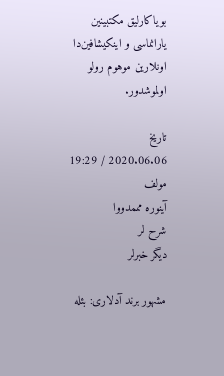بویاکارلیق مکتبینین یارانماسی و اینکیشافین‌دا اونلارین موهوم رولو اولموشدور.

تاریخ
2020.06.06 / 19:29
مولف
آینوره مممدووا
شرح لر
دیگر خبرلر

مشهور برند آدلاری: بئله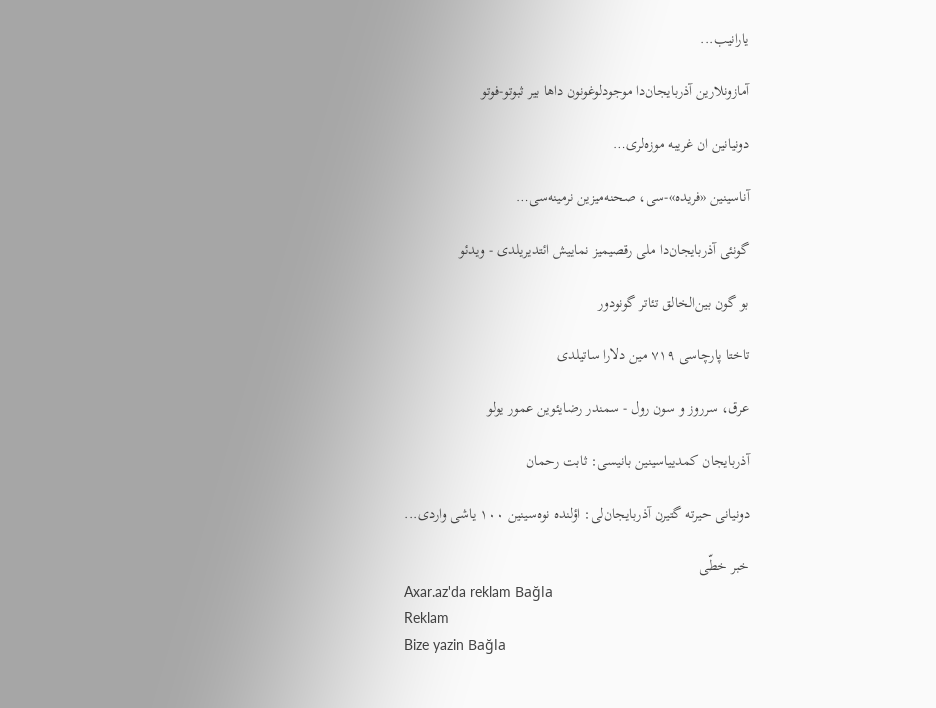یارانیب...

آمازونلارین آذربایجان‌دا موجودلوغونون داها بیر ثبوتو-فوتو

دونیانین ان غریبه موزه‌لری…

آناسینین «فریده»-سی، صحنه‌میزین نرمینه‌سی…

گونئی آذربایجان‌دا ملی رقصیمیز نماییش ائتدیریلدی - ویدئو

بو گون بین‌الخالق تئاتر گونودور

تاختا پارچاسی ۷۱۹ مین دلارا ساتیلدی

عرق، سرروز و سون رول - سمندر رضایئوین عمور یولو

آذربایجان کمدییاسینین بانیسی: ثابت رحمان

دونیانی حیرته گتیرن آذربایجان‌لی: اؤلنده نوه‌سینین ۱۰۰ یاشی واردی...

خبر خطّی
Axar.az'da reklam Bağla
Reklam
Bize yazin Bağla